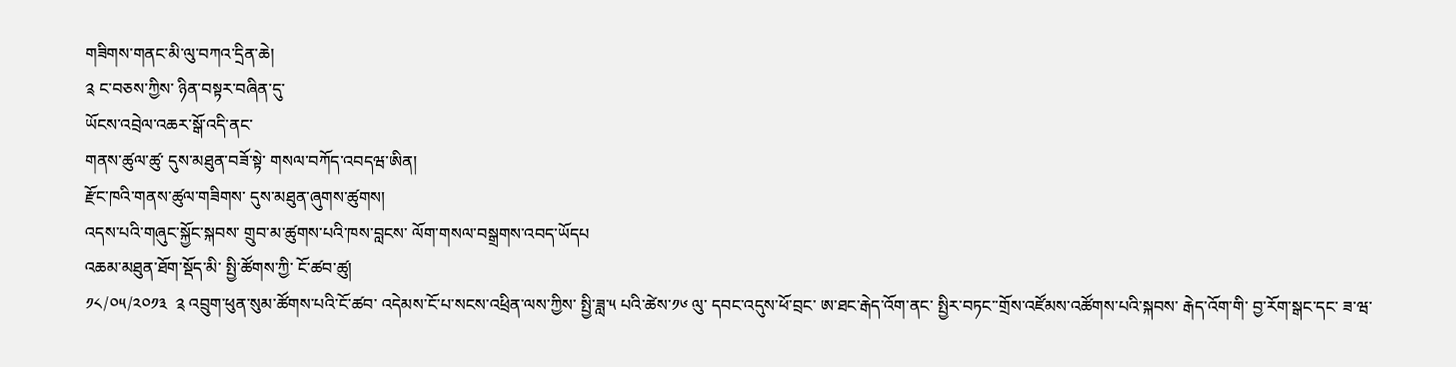གཟིགས་གནང་མི་ལུ་བཀའ་དྲིན་ཆེ།
༉ ང་བཅས་ཀྱིས་ ཉིན་བསྟར་བཞིན་དུ་
ཡོངས་འབྲེལ་འཆར་སྒོ་འདི་ནང་
གནས་ཚུལ་ཚུ་ དུས་མཐུན་བཟོ་སྟེ་ གསལ་བཀོད་འབདཝ་ཨིན།
རྫོང་ཁའི་གནས་ཚུལ་གཟིགས་ དུས་མཐུན་ཞུགས་ཚུགས།
འདས་པའི་གཞུང་སྐྱོང་སྐབས་ གྲུབ་མ་ཚུགས་པའི་ཁས་བླངས་ ལོག་གསལ་བསྒྲགས་འབད་ཡོདཔ
འཆམ་མཐུན་ཐོག་སྡོད་མི་ སྤྱི་ཚོགས་ཀྱི་ ངོ་ཚབ་ཚུ།
༡༨/༠༥/༢༠༡༣  ༉ འབྲུག་ཕུན་སུམ་ཚོགས་པའི་ངོ་ཚབ་ འདེམས་ངོ་པ་སངས་འཕྲིན་ལས་ཀྱིས་ སྤྱི་ཟླ་༥ པའི་ཚེས་༡༦ ལུ་ དབང་འདུས་ཕོ་བྲང་ ཨ་ཐང་རྒེད་འོག་ནང་ སྤྱིར་བཏང་་གྲོས་འཛོམས་འཚོགས་པའི་སྐབས་ རྒེད་འོག་གི་ བྱ་རོག་སྒང་དང་ ཟ་ཝ་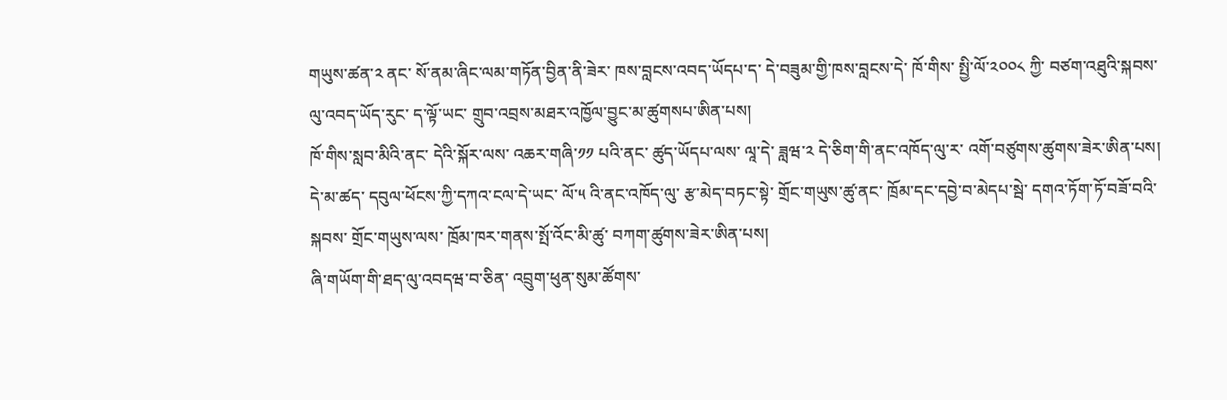གཡུས་ཚན་༢ ནང་ སོ་ནམ་ཞིང་ལམ་གཏོན་བྱིན་ནི་ཟེར་ ཁས་བླངས་འབད་ཡོདཔ་ད་ དེ་བཟུམ་གྱི་ཁས་བླངས་དེ་ ཁོ་གིས་ སྤྱི་ལོ་༢༠༠༨ ཀྱི་ བཙག་འཐུའི་སྐབས་ལུ་འབད་ཡོད་རུང་ ད་ལྟོ་ཡང་ གྲུབ་འབྲས་མཐར་འཁྱོལ་བྱུང་མ་ཚུགསཔ་ཨིན་པས།
ཁོ་གིས་སླབ་མིའི་ནང་ དེའི་སྐོར་ལས་ འཆར་གཞི་༡༡ པའི་ནང་ ཚུད་ཡོདཔ་ལས་ ལཱ་དེ་ ཟླཝ་༢ དེ་ཅིག་གི་ནང་འཁོད་ལུ་ར་ འགོ་བཙུགས་ཚུགས་ཟེར་ཨིན་པས།
དེ་མ་ཚད་ དབུལ་ཕོངས་ཀྱི་དཀའ་ངལ་དེ་ཡང་ ལོ་༥ འི་ནང་འཁོད་ལུ་ རྩ་མེད་བཏང་སྟེ་ གྲོང་གཡུས་ཚུ་ནང་ ཁྲོམ་དང་དབྱེ་བ་མེདཔ་སྦེ་ དགའ་ཏོག་ཏོ་བཟོ་བའི་སྐབས་ གྲོང་གཡུས་ལས་ ཁྲོམ་ཁར་གནས་སྤོ་འོང་མི་ཚུ་ བཀག་ཚུགས་ཟེར་ཨིན་པས།
ཞི་གཡོག་གི་ཐད་ལུ་འབདཝ་བ་ཅིན་ འབྲུག་ཕུན་སུམ་ཚོགས་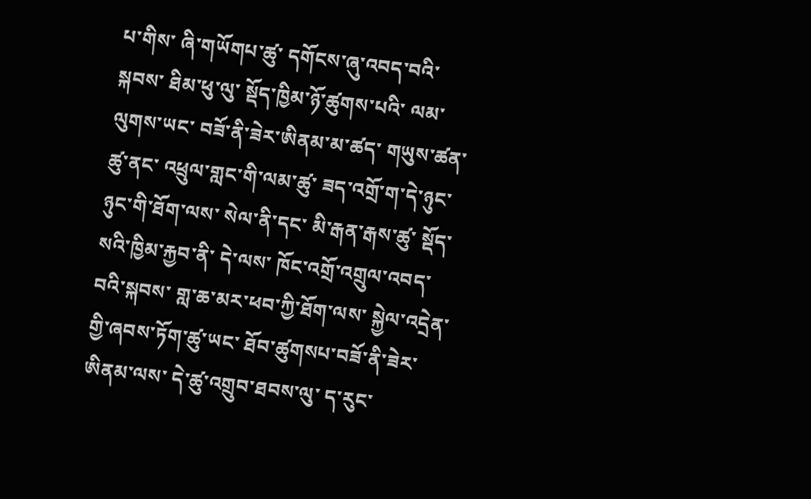པ་གིས་ ཞི་གཡོགཔ་ཚུ་ དགོངས་ཞུ་འབད་བའི་སྐབས་ ཐིམ་ཕུ་ལུ་ སྡོད་ཁྱིམ་ཉོ་ཚུགས་པའི་ ལམ་ལུགས་ཡང་ བཟོ་ནི་ཟེར་ཨིནམ་མ་ཚད་ གཡུས་ཚན་ཚུ་ནང་ འཕྲུལ་གླང་གི་ལམ་ཚུ་ ཟད་འགྲོ་ག་དེ་ཉུང་ཉུང་གི་ཐོག་ལས་ སེལ་ནི་དང་ མི་རྒན་རྒས་ཚུ་ སྡོད་སའི་ཁྱིམ་རྐྱབ་ནི་ དེ་ལས་ ཁོང་འགྲོ་འགྲུལ་འབད་བའི་སྐབས་ གླ་ཆ་མར་ཕབ་ཀྱི་ཐོག་ལས་ སྐྱེལ་འདྲེན་གྱི་ཞབས་ཏོག་ཚུ་ཡང་ ཐོབ་ཚུགསཔ་བཟོ་ནི་ཟེར་ཨིནམ་ལས་ དེ་ཚུ་འགྲུབ་ཐབས་ལུ་ ད་རུང་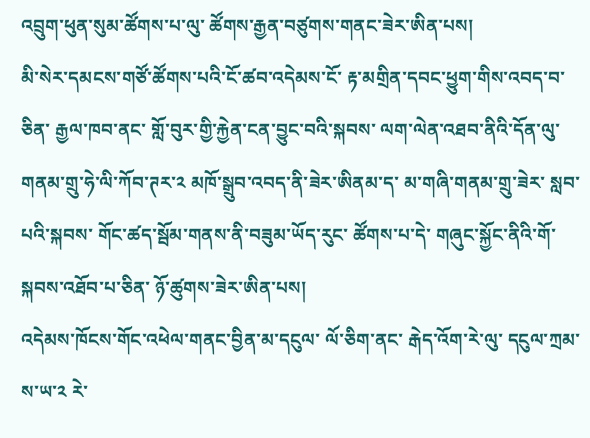འབྲུག་ཕུན་སུམ་ཚོགས་པ་ལུ་ ཚོགས་རྒྱན་བཙུགས་གནང་ཟེར་ཨིན་པས།
མི་སེར་དམངས་གཙོ་ཚོགས་པའི་ངོ་ཚབ་འདེམས་ངོ་ རྟ་མགྲིན་དབང་ཕྱུག་གིས་འབད་བ་ཅིན་ རྒྱལ་ཁབ་ནང་ གློ་བུར་གྱི་རྐྱེན་ངན་བྱུང་བའི་སྐབས་ ལག་ལེན་འཐབ་ནིའི་དོན་ལུ་ གནམ་གྲུ་ཧེ་ལི་ཀོབ་ཊར་༢ མཁོ་སྒྲུབ་འབད་ནི་ཟེར་ཨིནམ་ད་ མ་གཞི་གནམ་གྲུ་ཟེར་ སླབ་པའི་སྐབས་ གོང་ཚད་སྦོམ་གནས་ནི་བཟུམ་ཡོད་རུང་ ཚོགས་པ་དེ་ གཞུང་སྐྱོང་ནིའི་གོ་སྐབས་འཐོབ་པ་ཅིན་ ཉོ་ཚུགས་ཟེར་ཨིན་པས།
འདེམས་ཁོངས་གོང་འཕེལ་གནང་བྱིན་མ་དངུལ་ ལོ་ཅིག་ནང་ རྒེད་འོག་རེ་ལུ་ དངུལ་ཀྲམ་ས་ཡ་༢ རེ་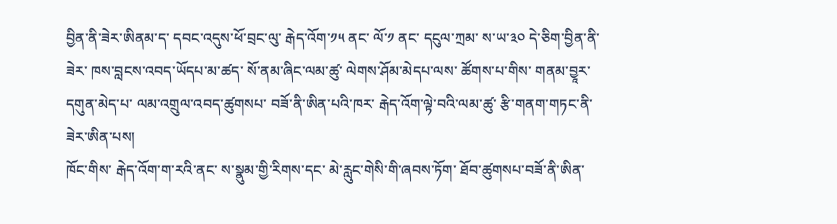བྱིན་ནི་ཟེར་ཨིནམ་ད་ དབང་འདུས་ཕོ་བྲང་ལུ་ རྒེད་འོག་༡༥ ནང་ ལོ་༡ ནང་ དངུལ་ཀྲམ་ ས་ཡ་༣༠ དེ་ཅིག་བྱིན་ནི་ཟེར་ ཁས་བླངས་འབད་ཡོདཔ་མ་ཚད་ སོ་ནམ་ཞིང་ལམ་ཚུ་ ལེགས་ཤོམ་མེདཔ་ལས་ ཚོགས་པ་གིས་ གནམ་བྱཱར་དགུན་མེད་པ་ ལམ་འགྲུལ་འབད་ཚུགསཔ་ བཟོ་ནི་ཨིན་པའི་ཁར་ རྒེད་འོག་ལྟེ་བའི་ལམ་ཚུ་ རྩི་གནག་གཏང་ནི་ཟེར་ཨིན་པས།
ཁོང་གིས་ རྒེད་འོག་ག་རའི་ནང་ ས་སྣུམ་གྱི་རིགས་དང་ མེ་རླུང་གེསི་གི་ཞབས་ཏོག་ ཐོབ་ཚུགསཔ་བཟོ་ནི་ཨིན་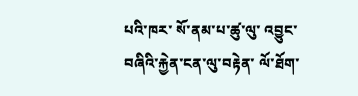པའི་ཁར་ སོ་ནམ་པ་ཚུ་ལུ་ འབྱུང་བཞིའི་རྐྱེན་ངན་ལུ་བརྟེན་ ལོ་ཐོག་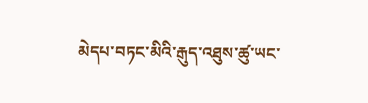མེདཔ་བཏང་མིའི་རྒུད་འཐུས་ཚུ་ཡང་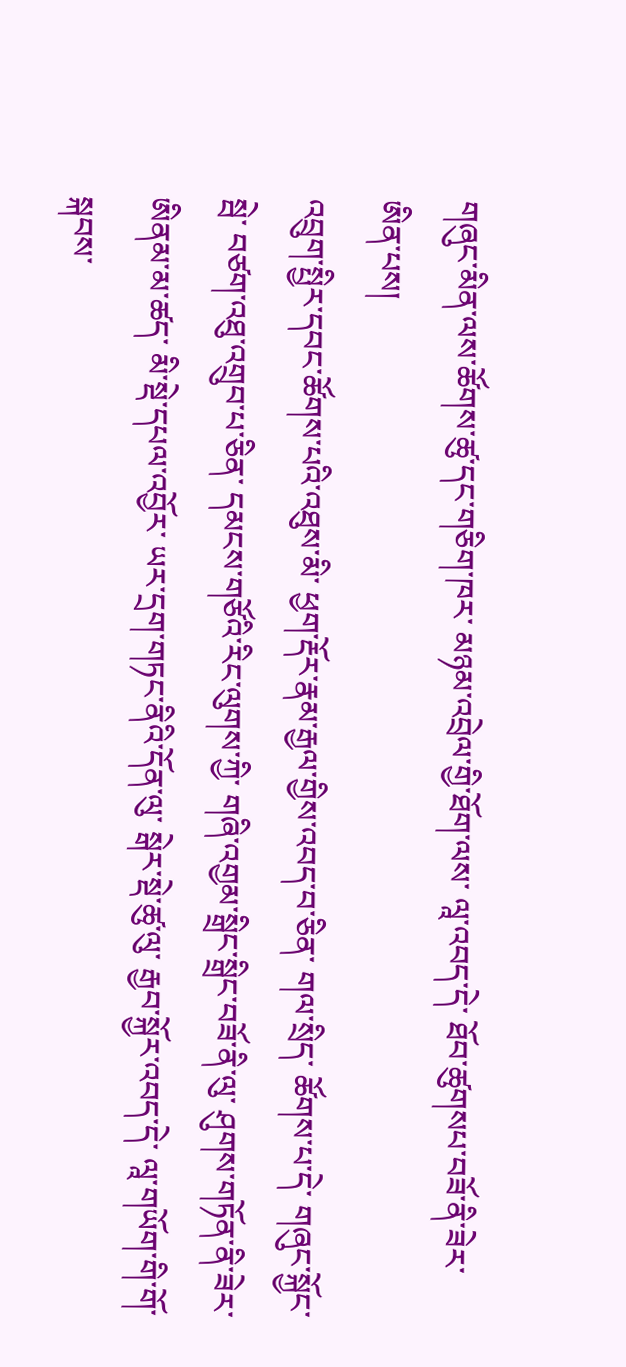གཞུང་མིན་ལས་ཚོགས་ཚུ་དང་གཅིག་ཁར་ མཉམ་འབྲེལ་གྱི་ཐོག་ལས་ ལཱ་འབད་དེ་ ཐོབ་ཚུགསཔ་བཟོ་ནི་ཟེར་ཨིན་པས།
འབྲུག་སྤྱིར་དབང་ཚོགས་པའི་འཐུས་མི་ ཕྱག་རྡོར་རྣམ་རྒྱལ་གྱིས་འབད་བ་ཅིན་ གལ་སྲིད་ ཚོགས་པ་དེ་ གཞུང་སྐྱོང་སྦེ་ བཙག་འཐུ་འགྲུབ་པ་ཅིན་ དམངས་གཙོའི་རིང་ལུགས་ཀྱི་ གཞི་འགྱམ་སྒྲིང་སྒྲིང་བཟོ་ནི་ལུ་ ཤུགས་གཏོན་ནི་ཟེར་ཨིནམ་མ་ཚད་ མི་སྡེ་དཔལ་འབྱོར་ ཡར་དྲག་གཏང་ནིའི་དོན་ལུ་ སྒེར་སྡེ་ཚུ་ལུ་ རྒྱབ་སྐྱོར་འབད་དེ་ ལཱ་གཡོག་གི་གོ་སྐབས་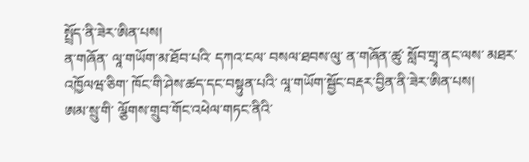སྤྲོད་ནི་ཟེར་ཨིན་པས།
ན་གཞོན་ ལཱ་གཡོག་མ་ཐོབ་པའི་ དཀའ་ངལ་ བསལ་ཐབས་ལུ་ ན་གཞོན་ཚུ་ སློབ་གྲྭ་ནང་ལས་ མཐར་འཁྱོལཝ་ཅིག་ ཁོང་གི་ཤེས་ཚད་དང་བསྟུན་པའི་ ལཱ་གཡོག་སྦྱོང་བརྡར་བྱིན་ནི་ཟེར་ཨིན་པས།
ཨམ་སྲུ་གི་ ལྕོགས་གྲུབ་གོང་འཕེལ་གཏང་ནིའི་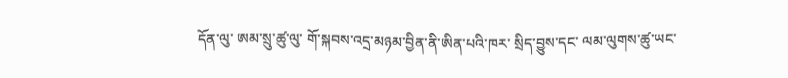དོན་ལུ་ ཨམ་སྲུ་ཚུ་ལུ་ གོ་སྐབས་འདྲ་མཉམ་བྱིན་ནི་ཨིན་པའི་ཁར་ སྲིད་བྱུས་དང་ ལམ་ལུགས་ཚུ་ཡང་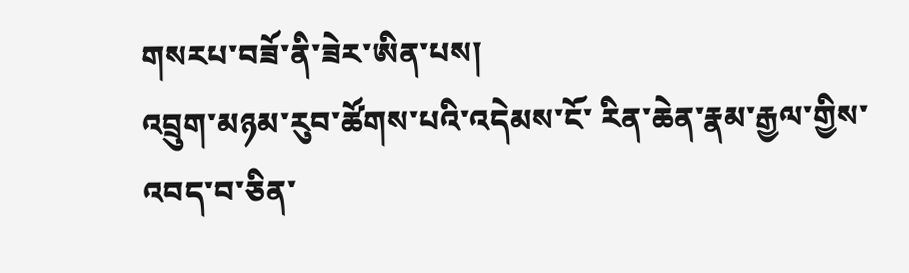གསརཔ་བཟོ་ནི་ཟེར་ཨིན་པས།
འབྲུག་མཉམ་རུབ་ཚོགས་པའི་འདེམས་ངོ་ རིན་ཆེན་རྣམ་རྒྱལ་གྱིས་འབད་བ་ཅིན་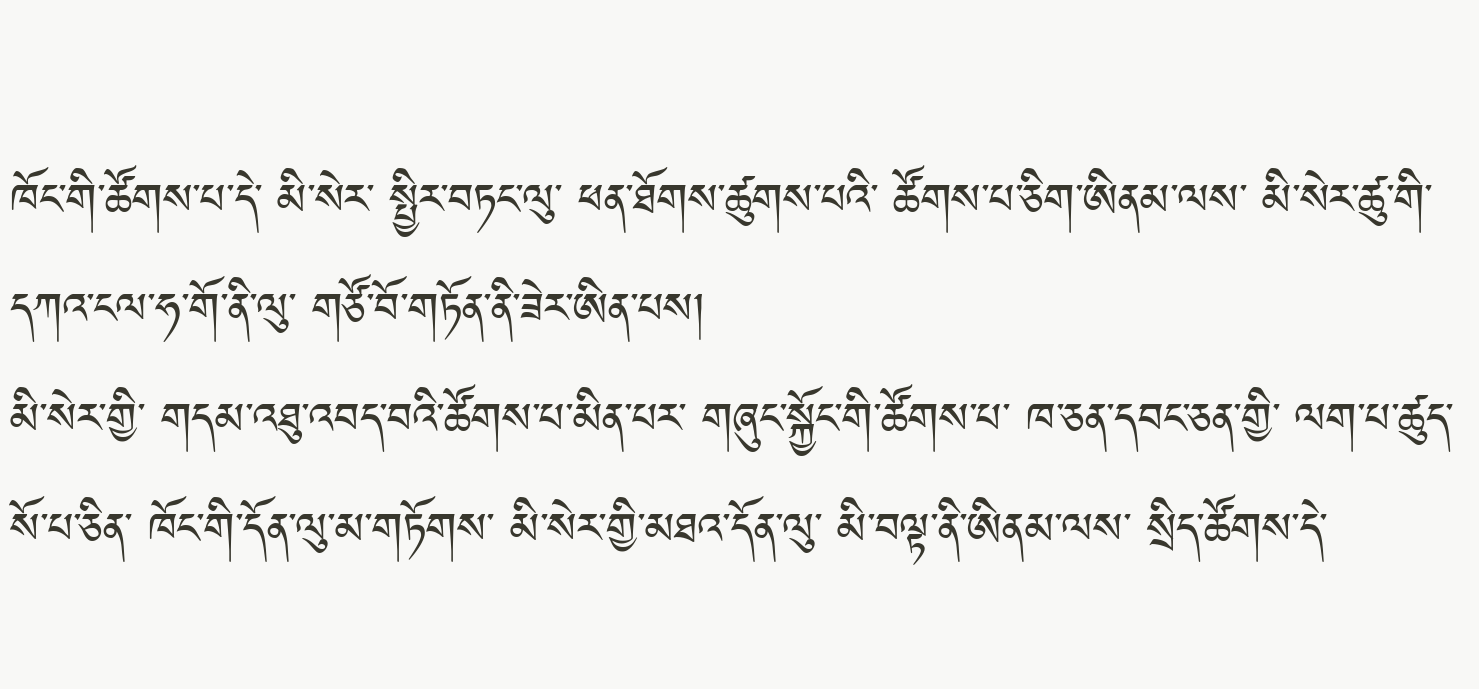ཁོང་གི་ཚོགས་པ་དེ་ མི་སེར་ སྤྱིར་བཏང་ལུ་ ཕན་ཐོགས་ཚུགས་པའི་ ཚོགས་པ་ཅིག་ཨིནམ་ལས་ མི་སེར་ཚུ་གི་ དཀའ་ངལ་ཧ་གོ་ནི་ལུ་ གཙོ་བོ་གཏོན་ནི་ཟེར་ཨིན་པས།
མི་སེར་གྱི་ གདམ་འཐུ་འབད་བའི་ཚོགས་པ་མིན་པར་ གཞུང་སྐྱོང་གི་ཚོགས་པ་ ཁ་ཅན་དབང་ཅན་གྱི་ ལག་པ་ཚུད་སོ་པ་ཅིན་ ཁོང་གི་དོན་ལུ་མ་གཏོགས་ མི་སེར་གྱི་མཐའ་དོན་ལུ་ མི་བལྟ་ནི་ཨིནམ་ལས་ སྲིད་ཚོགས་དེ་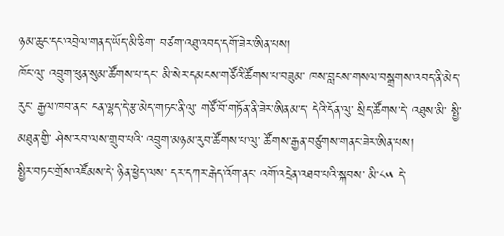ཉམ་ཆུང་དང་འབྲེལ་གནད་ཡོད་མི་ཅིག་ བཙག་འཐུ་འབད་དགོ་ཟེར་ཨིན་པས།
ཁོང་ལུ་ འབྲུག་ཕུན་སུམ་ཚོགས་པ་དང་ མི་སེར་དམངས་གཙོའི་ཚོགས་པ་བཟུམ་ ཁས་བླངས་གསལ་བསྒྲགས་འབད་ནི་མེད་རུང་ རྒྱལ་ཁབ་ནང་ ངན་ལྷད་དེ་རྩ་མེད་གཏང་ནི་ལུ་ གཙོ་བོ་གཏོན་ནི་ཟེར་ཨིནམ་ད་ དེའི་དོན་ལུ་ སྲིད་ཚོགས་དེ་ འཐུས་མི་ སྤྱི་མཐུན་གྱི་ ཤེས་རབ་ལས་གྲུབ་པའི་ འབྲུག་མཉམ་རུབ་ཚོགས་པ་ལུ་ ཚོགས་རྒྱན་བཙུགས་གནང་ཟེར་ཨིན་པས།
སྤྱིར་བཏང་གྲོས་འཛོམས་དེ་ ཉིན་ཕྱེད་ལས་ དར་དཀར་རྒེད་འོག་ནང་ འགོ་འདྲེན་འཐབ་པའི་སྐབས་ མི་༨༥ དེ་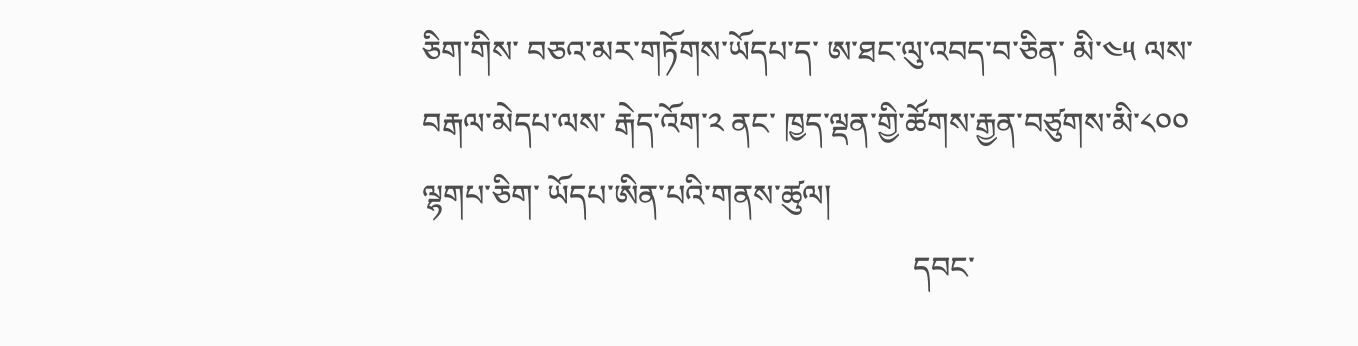ཅིག་གིས་ བཅའ་མར་གཏོགས་ཡོདཔ་ད་ ཨ་ཐང་ལུ་འབད་བ་ཅིན་ མི་༤༥ ལས་བརྒལ་མེདཔ་ལས་ རྒེད་འོག་༢ ནང་ ཁྱད་ལྡན་གྱི་ཚོགས་རྒྱན་བཙུགས་མི་༨༠༠ ལྷགཔ་ཅིག་ ཡོདཔ་ཨིན་པའི་གནས་ཚུལ།
                                                               དབང་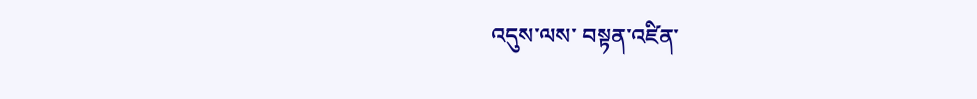འདུས་ལས་ བསྟན་འཛིན་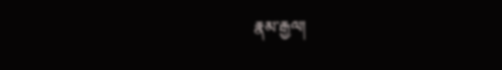རྣམ་རྒྱལ།